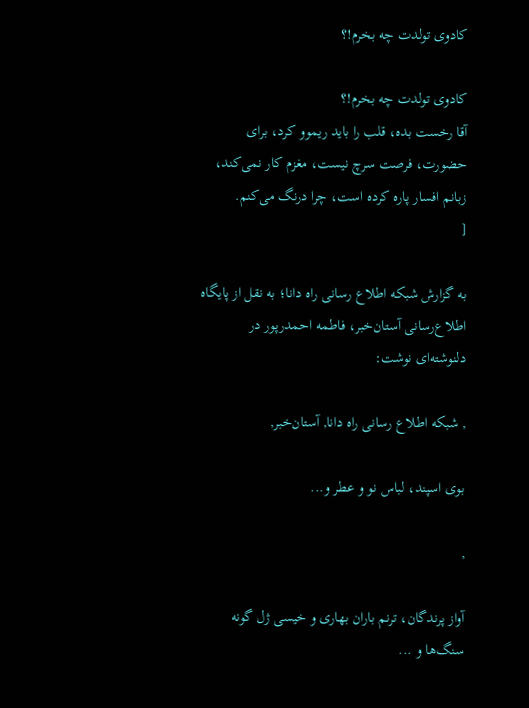کادوی تولدت چه بخرم!؟

کادوی تولدت چه بخرم!؟
آقا رخست بده، قلب را باید ریموو کرد، برای حضورت، فرصت سرچ نیست، مغزم کار نمی‌کند، زبانم افسار پاره کرده است، چرا درنگ می‌کنم.
[

به گزارش شبکه اطلاع رسانی راه دانا؛ به نقل از پایگاه اطلاع‌رسانی آستان‌خبر، فاطمه احمدرپور در دلنوشته‌ای نوشت:

, شبکه اطلاع رسانی راه دانا, آستان‌خبر,

بوی اسپند، لباس نو و عطر و...

,

آواز پرندگان، ترنم باران بهاری و خیسی ژل گونه سنگ‌ها و ...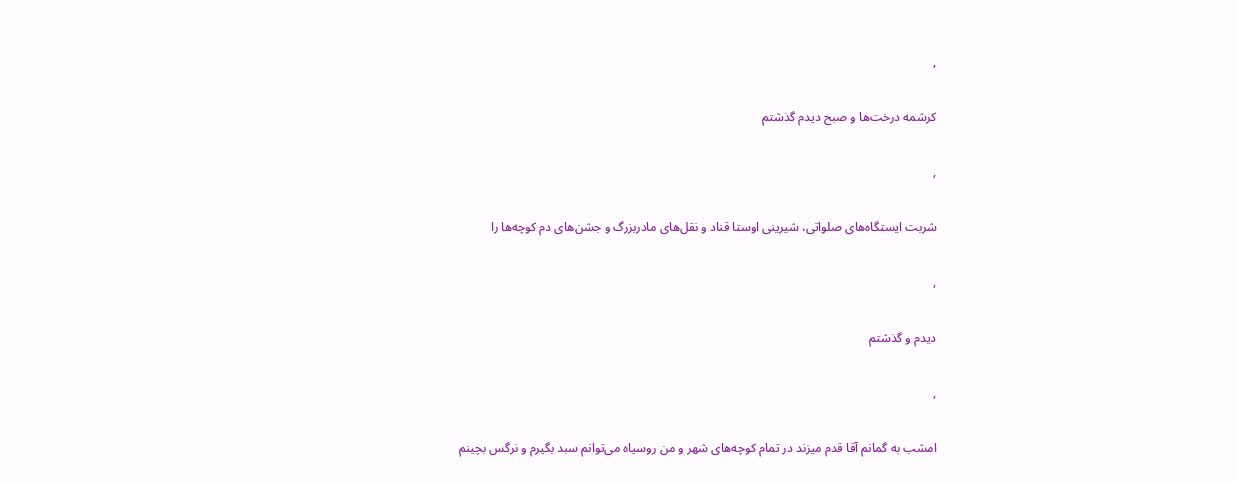,

کرشمه درخت‌ها و صبح دیدم گذشتم

,

شربت ایستگاه‌های صلواتی، شیرینی اوستا قناد و نقل‌های مادربزرگ و جشن‌های دم کوچه‌ها را

,

دیدم و گذشتم

,

امشب به گمانم آقا قدم میزند در تمام کوچه‌های شهر و من روسیاه می‌توانم سبد بگیرم و نرگس بچینم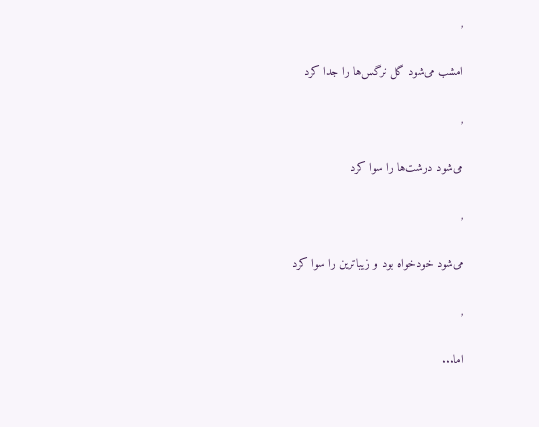,

امشب می‌شود گل نرگس‌ها را جدا کرد

,

می‌شود درشت‌ها را سوا کرد

,

می‌شود خودخواه بود و زیباترین را سوا کرد

,

اما...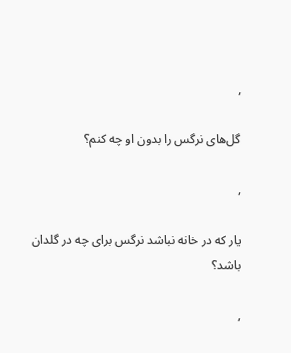,

گل‌های نرگس را بدون او چه کنم؟

,

یار که در خانه نباشد نرگس برای چه در گلدان باشد؟

,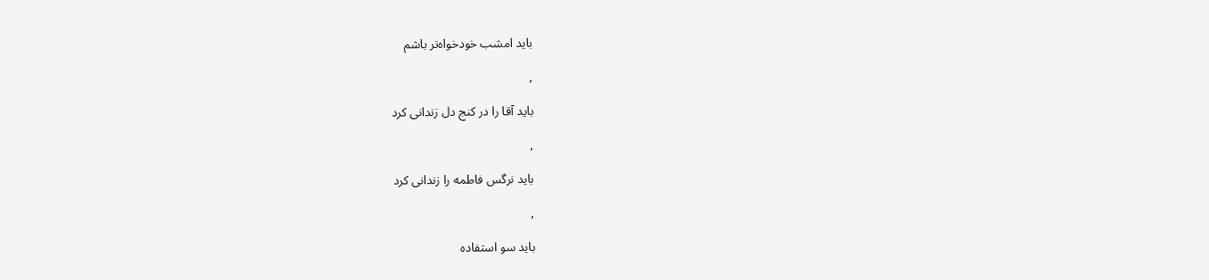باید امشب خودخواه‌تر باشم

,

باید آقا را در کنج دل زندانی کرد

,

باید نرگس فاطمه را زندانی کرد

,

باید سو استفاده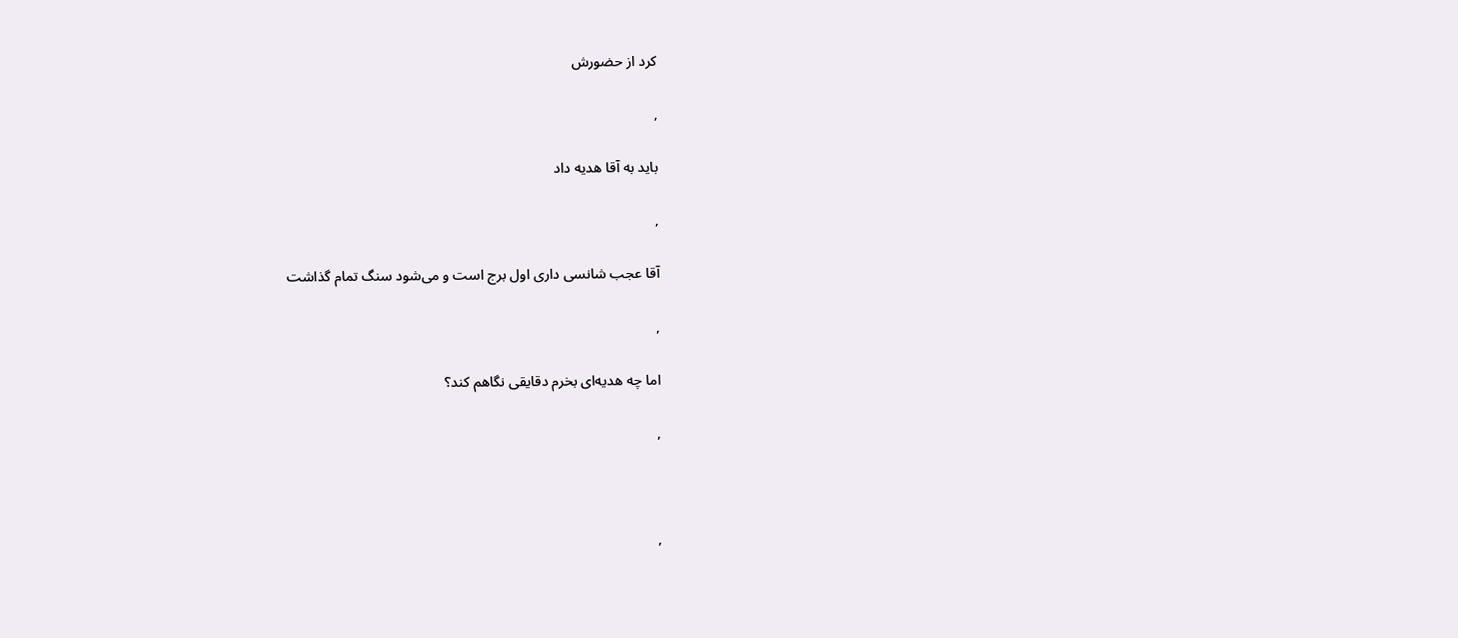کرد از حضورش

,

باید به آقا هدیه داد

,

آقا عجب شانسی داری اول برج است و می‌شود سنگ تمام گذاشت

,

اما چه هدیه‌ای بخرم دقایقی نگاهم کند؟

,



,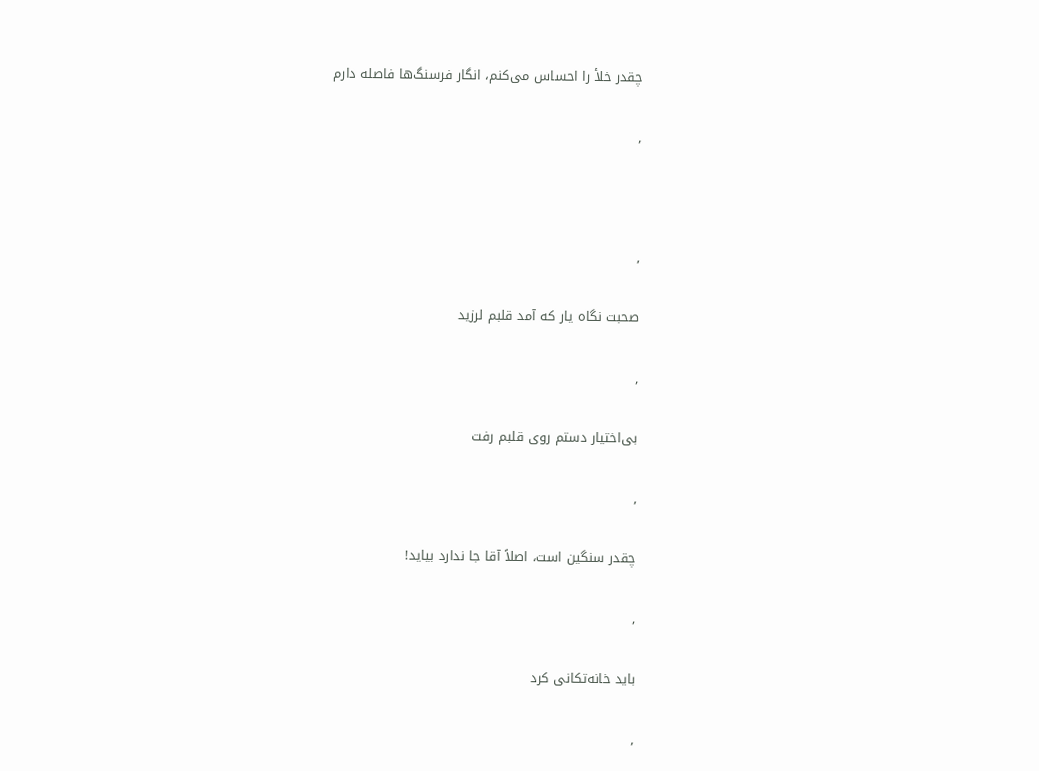چقدر خلأ را احساس می‌کنم، انگار فرسنگ‌ها فاصله دارم

,



,

صحبت نگاه یار که آمد قلبم لرزید

,

بی‌اختیار دستم روی قلبم رفت

,

چقدر سنگین است، اصلاً آقا جا ندارد بیاید!

,

باید خانه‌تکانی کرد

,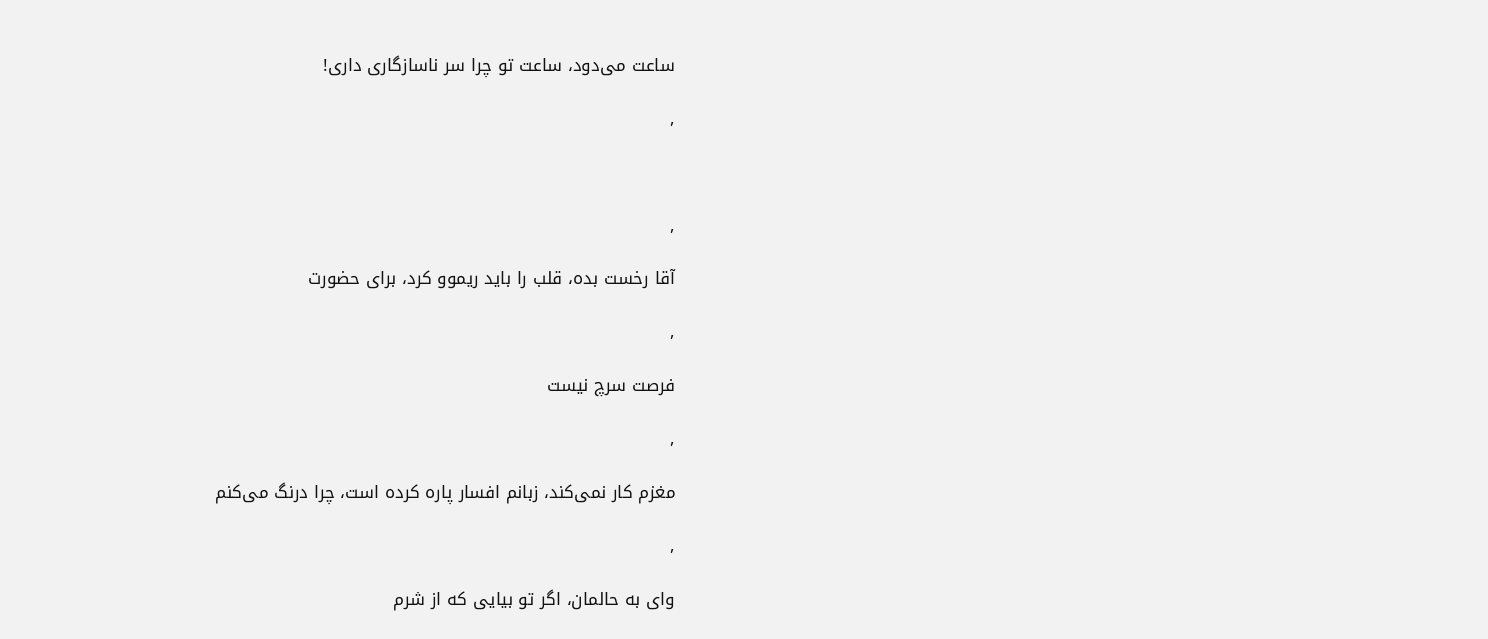ساعت می‌دود، ساعت تو چرا سر ناسازگاری داری!

,



,

آقا رخست بده، قلب را باید ریموو کرد، برای حضورت

,

فرصت سرچ نیست

,

مغزم کار نمی‌کند، زبانم افسار پاره کرده است، چرا درنگ می‌کنم

,

وای به حالمان، اگر تو بیایی که از شرم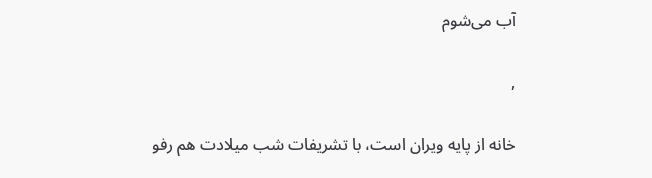آب می‌شوم

,

خانه از پایه ویران است، با تشریفات شب میلادت هم رفو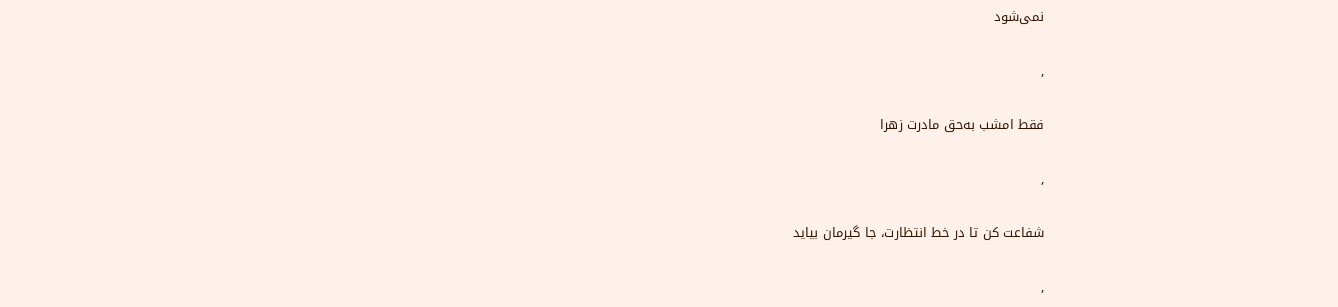نمی‌شود

,

فقط امشب به‌حق مادرت زهرا

,

شفاعت کن تا در خط انتظارت، جا گیرمان بیاید

,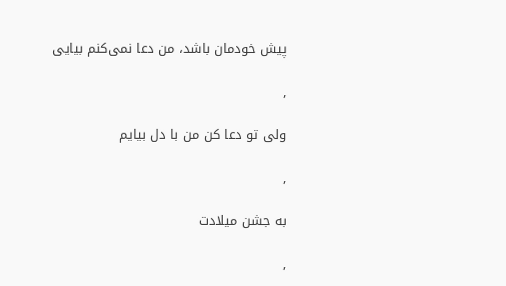پیش خودمان باشد، من دعا نمی‌کنم بیایی

,

ولی تو دعا کن من با دل بیایم

,

به جشن میلادت

,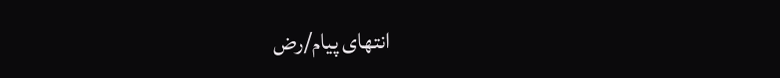انتهای پیام/رض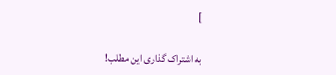]

به اشتراک گذاری این مطلب!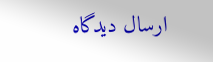ارسال دیدگاه